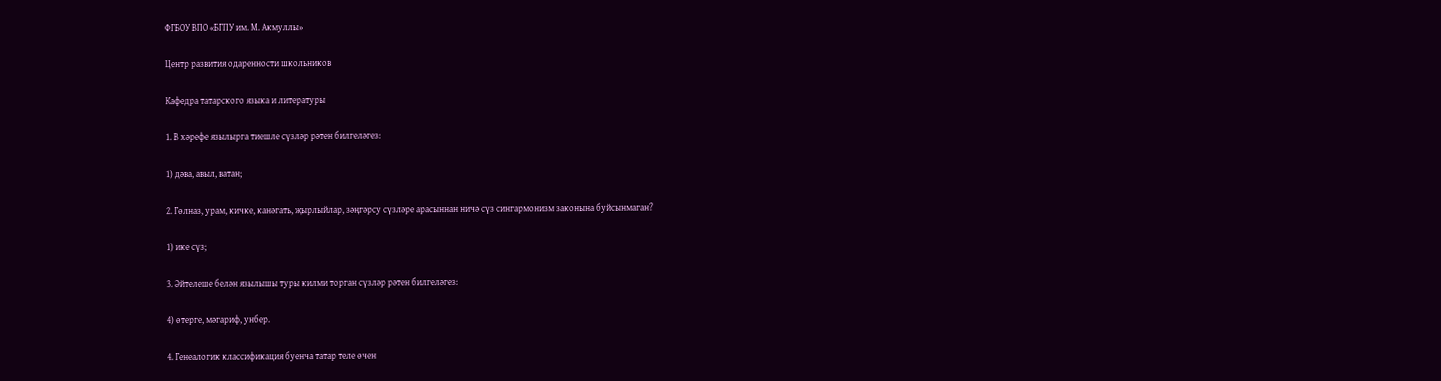ФГБОУ ВПО «БГПУ им. М. Акмуллы»

Центр развития одаренности школьников

Кафедра татарского языка и литературы

1. В хәрефе язылырга тиешле сүзләр рәтен билгеләгез:

1) дәва, авыл, ватан;

2. Гөлназ, урам, кичке, канәгать, җырлыйлар, зәңгәрсу сүзләре арасыннан ничә сүз сингармонизм законына буйсынмаган?

1) ике сүз;

3. Әйтелеше белән язылышы туры килми торган сүзләр рәтен билгеләгез:

4) өтерге, мәгариф, унбер.

4. Генеалогик классификация буенча татар теле өчен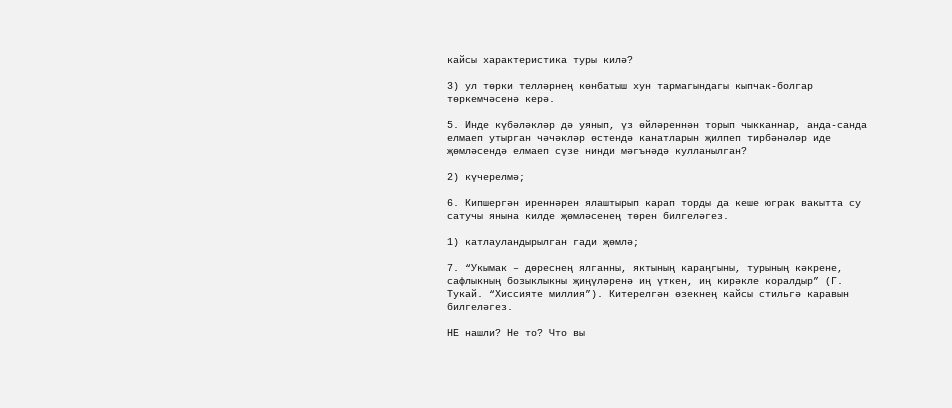кайсы характеристика туры килә?

3) ул төрки телләрнең көнбатыш хун тармагындагы кыпчак-болгар төркемчәсенә керә.

5. Инде күбәләкләр дә уянып, үз өйләреннән торып чыкканнар, анда-санда елмаеп утырган чәчәкләр өстендә канатларын җилпеп тирбәнәләр иде җөмләсендә елмаеп сүзе нинди мәгънәдә кулланылган?

2) күчерелмә;

6. Кипшергән иреннәрен ялаштырып карап торды да кеше юграк вакытта су сатучы янына килде җөмләсенең төрен билгеләгез.

1) катлауландырылган гади җөмлә;

7. “Укымак – дөреснең ялганны, яктының караңгыны, турының кәкрене, сафлыкның бозыклыкны җиңүләренә иң үткен, иң кирәкле коралдыр” (Г. Тукай. “Хиссияте миллия”). Китерелгән өзекнең кайсы стильгә каравын билгеләгез.

НЕ нашли? Не то? Что вы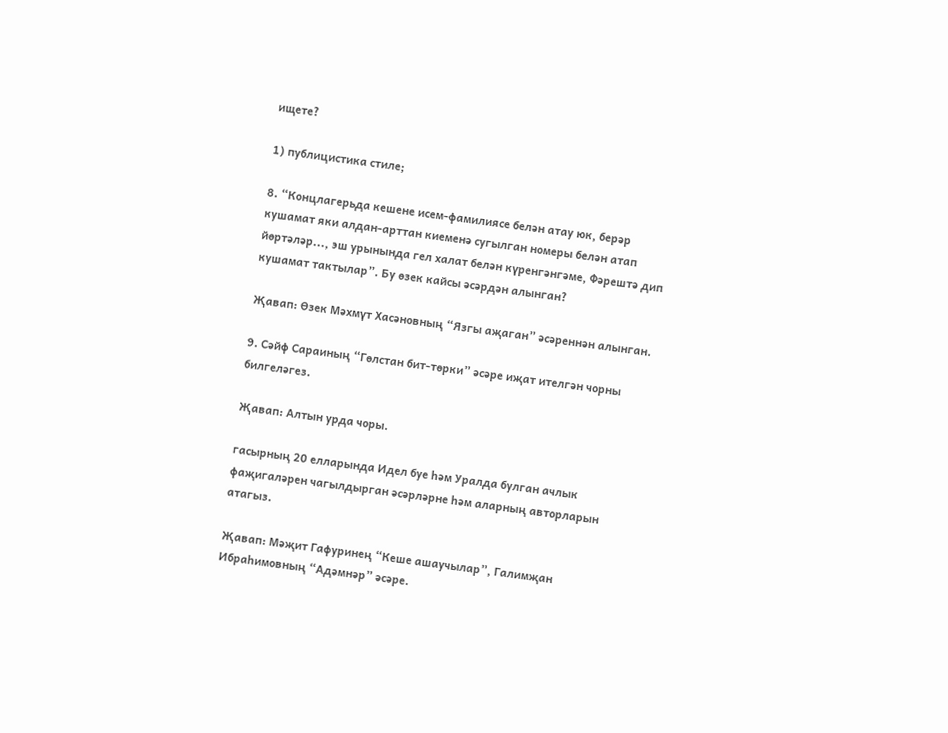ищете?

1) публицистика стиле;

8. “Концлагерьда кешене исем-фамилиясе белән атау юк, берәр кушамат яки алдан-арттан киеменә сугылган номеры белән атап йөртәләр..., эш урынында гел халат белән күренгәнгәме, Фәрештә дип кушамат тактылар”. Бу өзек кайсы әсәрдән алынган?

Җавап: Өзек Мәхмүт Хасәновның “Язгы аҗаган” әсәреннән алынган.

9. Сәйф Сараиның “Гөлстан бит-төрки” әсәре иҗат ителгән чорны билгеләгез.

Җавап: Алтын урда чоры.

гасырның 20 елларында Идел буе һәм Уралда булган ачлык фаҗигаләрен чагылдырган әсәрләрне һәм аларның авторларын атагыз.

Җавап: Мәҗит Гафуринең “Кеше ашаучылар”, Галимҗан Ибраhимовның “Адәмнәр” әсәре.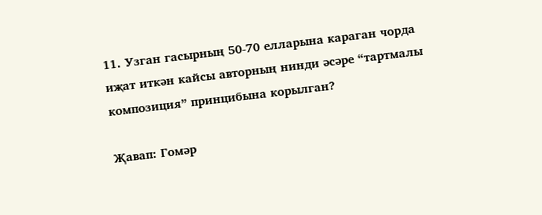11. Узган гасырның 50-70 елларына караган чорда иҗат иткән кайсы авторның нинди әсәре “тартмалы композиция” принцибына корылган?

Җавап: Гомәр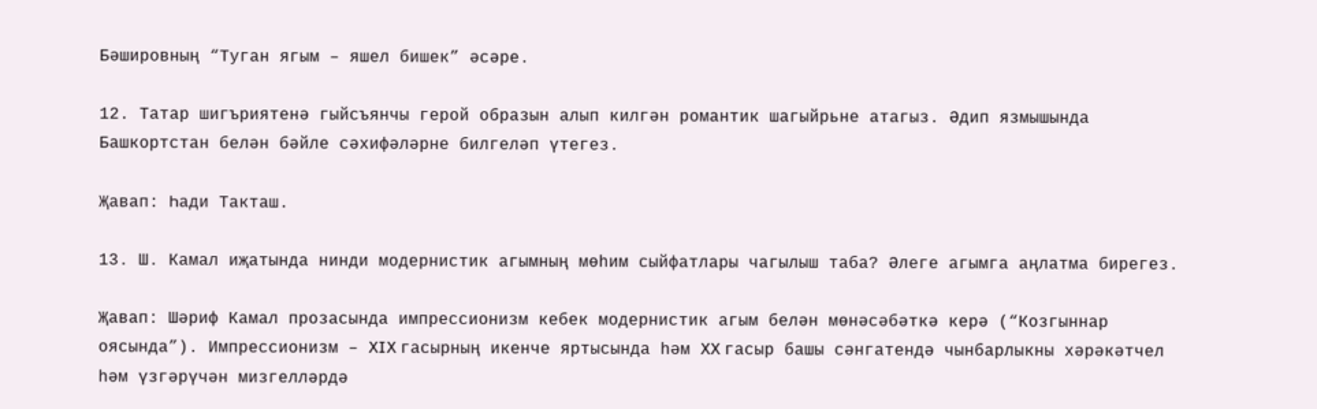Бәшировның “Туган ягым – яшел бишек” әсәре.

12. Татар шигъриятенә гыйсъянчы герой образын алып килгән романтик шагыйрьне атагыз. Әдип язмышында Башкортстан белән бәйле сәхифәләрне билгеләп үтегез.

Җавап: Һади Такташ.

13. Ш. Камал иҗатында нинди модернистик агымның мөһим сыйфатлары чагылыш таба? Әлеге агымга аңлатма бирегез.

Җавап: Шәриф Камал прозасында импрессионизм кебек модернистик агым белән мөнәсәбәткә керә (“Козгыннар оясында”). Импрессионизм – XIX гасырның икенче яртысында hәм XX гасыр башы сәнгатендә чынбарлыкны хәрәкәтчел hәм үзгәрүчән мизгелләрдә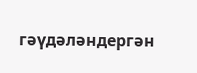гәүдәләндергән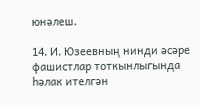юнәлеш.

14. И. Юзеевның нинди әсәре фашистлар тоткынлыгында һәлак ителгән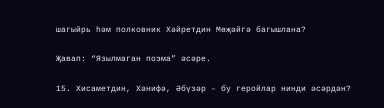шагыйрь һәм полковник Хәйретдин Мөҗәйгә багышлана?

Җавап: “Язылмаган поэма” әсәре.

15. Хисаметдин, Хәнифә, Әбүзәр – бу геройлар нинди әсәрдән?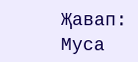Җавап: Муса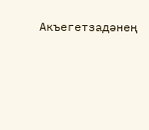Акъегетзадәнең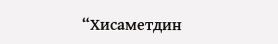“Хисаметдин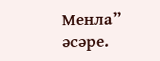Менла” әсәре.